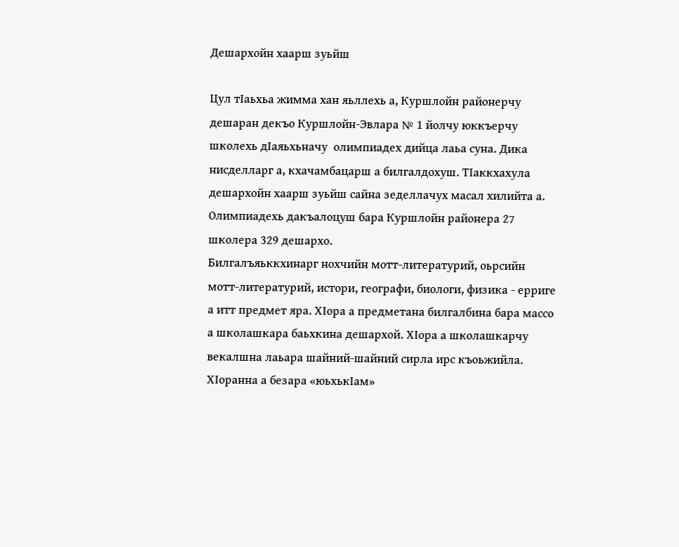Дешархойн хаарш зуьйш

Цул тIаьхьа жимма хан яьллехь а, Куршлойн районерчу дешаран декъо Куршлойн-Эвлара № 1 йолчу юккъерчу школехь дIаяьхьначу  олимпиадех дийца лаьа суна. Дика нисделларг а, кхачамбацарш а билгалдохуш. ТIаккхахула дешархойн хаарш зуьйш сайна зеделлачух масал хилийта а.
Олимпиадехь дакъалоцуш бара Куршлойн районера 27 школера 329 дешархо.
Билгалъяьккхинарг нохчийн мотт-литературий, оьрсийн мотт-литературий, истори, географи, биологи, физика - ерриге а итт предмет яра. ХIора а предметана билгалбина бара массо а школашкара баьхкина дешархой. ХIора а школашкарчу векалшна лаьара шайний-шайний сирла ирс къоьжийла. ХIоранна а безара «юьхькIам»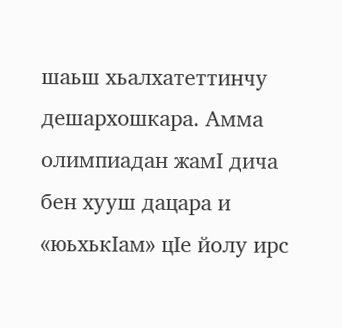шаьш хьалхатеттинчу дешархошкара. Амма олимпиадан жамI дича бен хууш дацара и «юьхькIам» цIе йолу ирс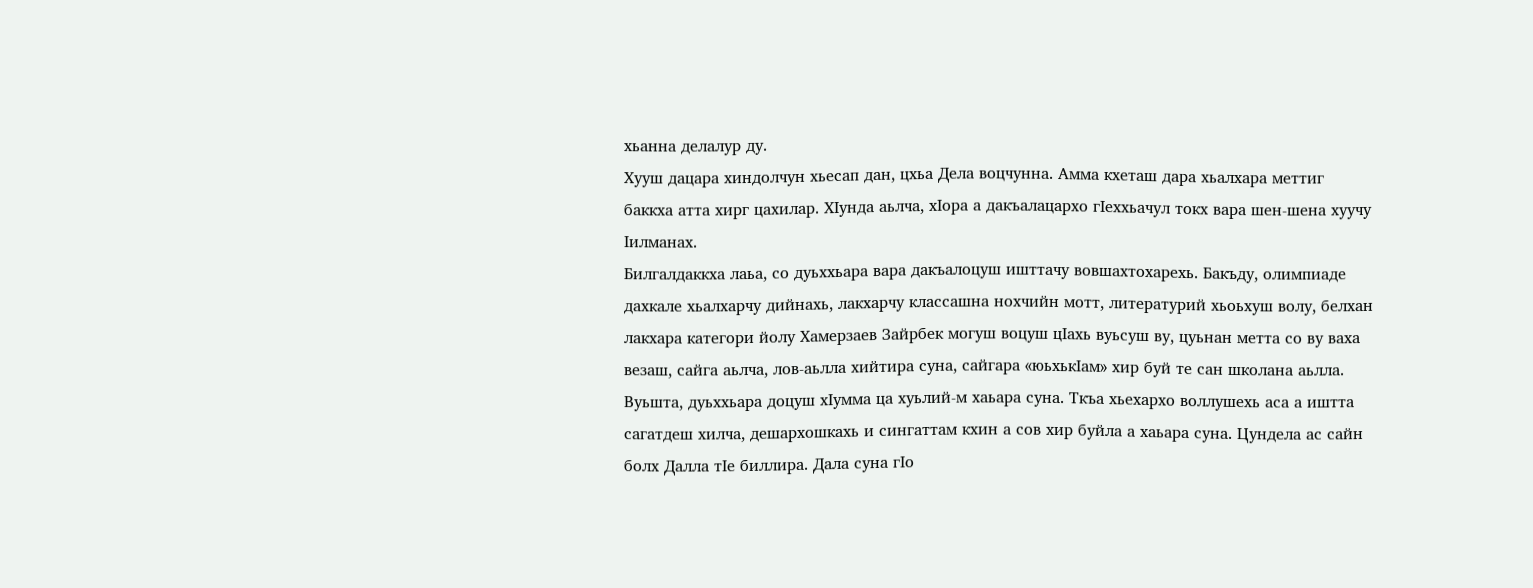хьанна делалур ду.
Хууш дацара хиндолчун хьесап дан, цхьа Дела воцчунна. Амма кхеташ дара хьалхара меттиг баккха атта хирг цахилар. ХIунда аьлча, хIора а дакъалацархо гIеххьачул токх вара шен-шена хуучу Iилманах.
Билгалдаккха лаьа, со дуьххьара вара дакъалоцуш ишттачу вовшахтохарехь. Бакъду, олимпиаде дахкале хьалхарчу дийнахь, лакхарчу классашна нохчийн мотт, литературий хьоьхуш волу, белхан лакхара категори йолу Хамерзаев Зайрбек могуш воцуш цIахь вуьсуш ву, цуьнан метта со ву ваха везаш, сайга аьлча, лов-аьлла хийтира суна, сайгара «юьхькIам» хир буй те сан школана аьлла.
Вуьшта, дуьххьара доцуш хIумма ца хуьлий-м хаьара суна. Ткъа хьехархо воллушехь аса а иштта сагатдеш хилча, дешархошкахь и сингаттам кхин а сов хир буйла а хаьара суна. Цундела ас сайн болх Далла тIе биллира. Дала суна гIо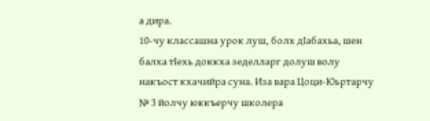а дира.
10-чу классашна урок луш, болх дIабахьа, шен балха тIехь доккха зеделларг долуш волу накъост кхачийра суна. Иза вара Цоци-Юьртарчу № 3 йолчу юккъерчу школера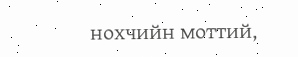нохчийн моттий,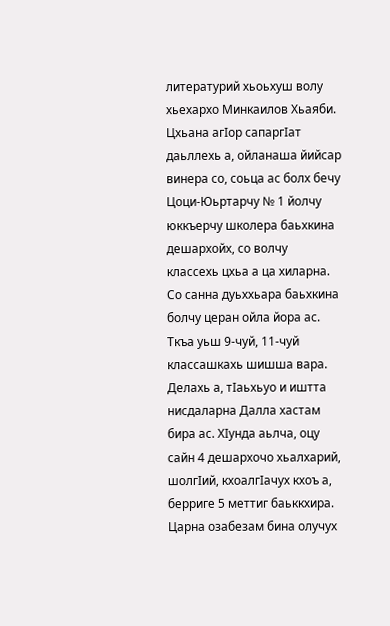литературий хьоьхуш волу хьехархо Минкаилов Хьаяби.
Цхьана агIор сапаргIат даьллехь а, ойланаша йийсар винера со, соьца ас болх бечу Цоци-Юьртарчу № 1 йолчу юккъерчу школера баьхкина дешархойх, со волчу классехь цхьа а ца хиларна. Со санна дуьххьара баьхкина болчу церан ойла йора ас. Ткъа уьш 9-чуй, 11-чуй классашкахь шишша вара. Делахь а, тIаьхьуо и иштта нисдаларна Далла хастам бира ас. ХIунда аьлча, оцу сайн 4 дешархочо хьалхарий, шолгIий, кхоалгIачух кхоъ а, берриге 5 меттиг баьккхира. Царна озабезам бина олучух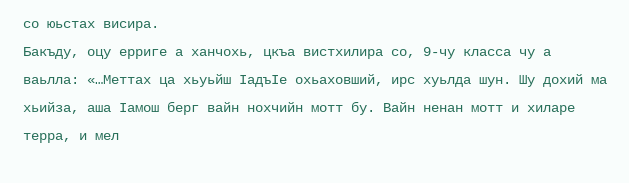со юьстах висира.
Бакъду, оцу ерриге а ханчохь, цкъа вистхилира со, 9-чу класса чу а ваьлла: «…Меттах ца хьуьйш IадъIе охьаховший, ирс хуьлда шун. Шу дохий ма хьийза, аша Iамош берг вайн нохчийн мотт бу. Вайн ненан мотт и хиларе терра, и мел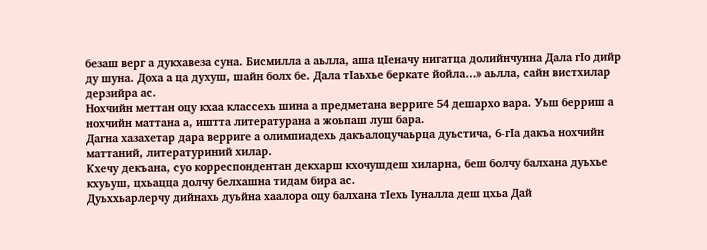безаш верг а дукхавеза суна. Бисмилла а аьлла, аша цIеначу нигатца долийнчунна Дала гIо дийр ду шуна. Доха а ца духуш, шайн болх бе. Дала тIаьхье беркате йойла…» аьлла, сайн вистхилар дерзийра ас.
Нохчийн меттан оцу кхаа классехь шина а предметана верриге 54 дешархо вара. Уьш берриш а нохчийн маттана а, иштта литературана а жоьпаш луш бара.
Дагна хазахетар дара верриге а олимпиадехь дакъалоцучаьрца дуьстича, 6-гIа дакъа нохчийн маттаний, литературиний хилар.
Кхечу декъана, суо корреспондентан декхарш кхочушдеш хиларна, беш болчу балхана дуьхье кхуьуш, цхьацца долчу белхашна тидам бира ас.
Дуьххьарлерчу дийнахь дуьйна хаалора оцу балхана тIехь Iуналла деш цхьа Дай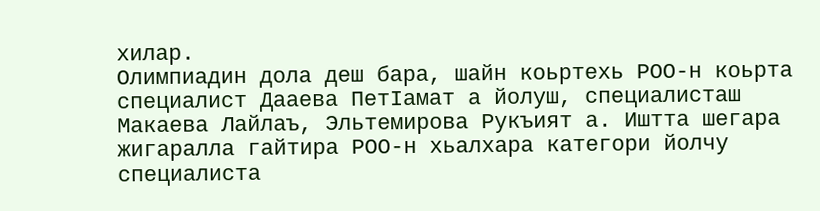хилар.
Олимпиадин дола деш бара, шайн коьртехь РОО-н коьрта специалист Дааева ПетIамат а йолуш, специалисташ Макаева Лайлаъ, Эльтемирова Рукъият а. Иштта шегара жигаралла гайтира РОО-н хьалхара категори йолчу специалиста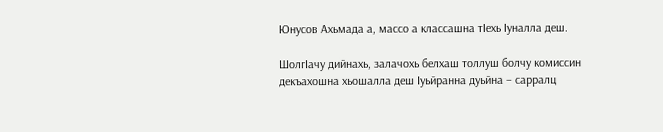Юнусов Ахьмада а, массо а классашна тIехь Iуналла деш.

ШолгIачу дийнахь, залачохь белхаш толлуш болчу комиссин декъахошна хьошалла деш Iуьйранна дуьйна – сарралц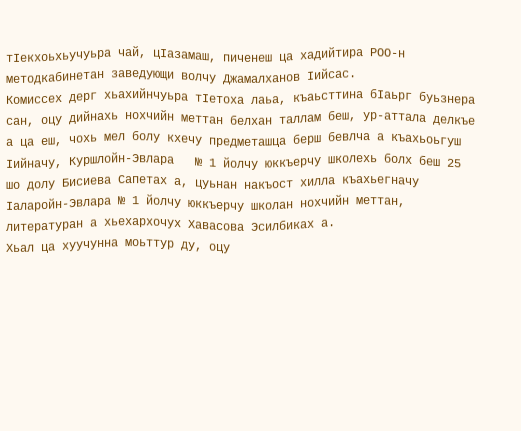тIекхоьхьучуьра чай, цIазамаш, пиченеш ца хадийтира РОО-н методкабинетан заведующи волчу Джамалханов Iийсас.
Комиссех дерг хьахийнчуьра тIетоха лаьа, къаьсттина бIаьрг буьзнера сан, оцу дийнахь нохчийн меттан белхан таллам беш, ур-аттала делкъе а ца еш, чохь мел болу кхечу предметашца берш бевлча а къахьоьгуш Iийначу, Куршлойн-Эвлара   № 1 йолчу юккъерчу школехь болх беш 25 шо долу Бисиева Сапетах а, цуьнан накъост хилла къахьегначу Iаларойн-Эвлара № 1 йолчу юккъерчу школан нохчийн меттан,  литературан а хьехархочух Хавасова Эсилбиках а.
Хьал ца хуучунна моьттур ду, оцу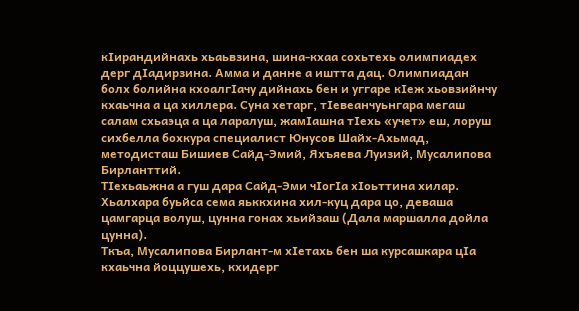кIирандийнахь хьаьвзина, шина-кхаа сохьтехь олимпиадех дерг дIадирзина. Амма и данне а иштта дац. Олимпиадан болх болийна кхоалгIачу дийнахь бен и уггаре кIеж хьовзийнчу кхаьчна а ца хиллера. Суна хетарг, тIевеанчуьнгара мегаш салам схьаэца а ца ларалуш, жамIашна тIехь «учет» еш, лоруш сихбелла бохкура специалист Юнусов Шайх-Ахьмад, методисташ Бишиев Сайд-Эмий, Яхъяева Луизий, Мусалипова Бирланттий.
ТIехьаьжна а гуш дара Сайд-Эми чIогIа хIоьттина хилар. Хьалхара буьйса сема яьккхина хил-куц дара цо, деваша цамгарца волуш, цунна гонах хьийзаш (Дала маршалла дойла цунна).
Ткъа, Мусалипова Бирлант-м хIетахь бен ша курсашкара цIа кхаьчна йоццушехь, кхидерг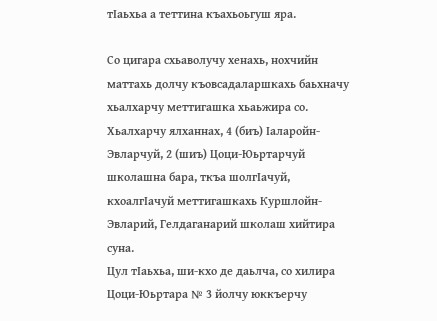тIаьхьа а теттина къахьоьгуш яра.

Со цигара схьаволучу хенахь, нохчийн маттахь долчу къовсадаларшкахь баьхначу хьалхарчу меттигашка хьаьжира со. Хьалхарчу ялханнах, 4 (биъ) Iаларойн-Эвларчуй, 2 (шиъ) Цоци-Юьртарчуй школашна бара, ткъа шолгIачуй, кхоалгIачуй меттигашкахь Куршлойн-Эвларий, Гелдаганарий школаш хийтира суна.
Цул тIаьхьа, ши-кхо де даьлча, со хилира Цоци-Юьртара № 3 йолчу юккъерчу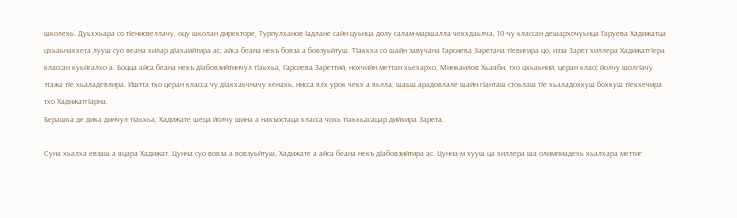школехь. Дуьххьара со тIенисвеллачу, оцу школан директоре, Турпулханов Iадлане сайн цуьнца долу салам-маршалла чекхдаьлча, 10-чу классан дешархочуьнца Гаруева Хадижатца цхьаьнакхета лууш суо веана хилар дIахаийтира ас, айса беана некъ бовза а бовзуьйтуш. ТIаккха со шайн завучана Гарсиева Заретана тIевигира цо, изза Зарет хиллера ХадижатгIера классан куьйгалхо а. Боцца айса беана некъ дIабовзийтинчул тIаьхьа, Гарсиева Зареттий, нохчийн меттан хьехархо, Минкаилов Хьаяби, тхо цхьаьний, церан класс йолчу шолгIачу этажа тIе хьаладевлира. Иштта тхо церан класса чу дIакхаьчначу хенахь, нисса ялх урок чекх а яьлла, шаьш арадовлале шайн гIанташ стоьлаш тIе хьаладохкуш бохкуш тIекхечира тхо ХадижатгIарна.
Берашка де дика динчул тIаьхьа, Хадижате шеца йолчу шина а накъостаца класса чохь тIаьхьасацар дийхира Зарета.

Суна хьалха евзаш а яцара Хадижат. Цунна суо вовза а вовзуьйтуш, Хадижате а айса беана некъ дIабовзийтира ас. Цунна-м хууш ца хиллера ша олимпиадехь хьалхара меттиг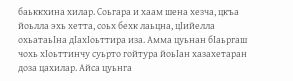баьккхина хилар. Соьгара и хаам шена хезча, цкъа йоьлла эхь хетта, соьх бехк лаьцна, цIийелла охьатаьIна дIахIоьттира иза. Амма цуьнан бIаьргаш чохь хIоьттинчу суьрто гойтура йоьIан хазахетаран доза цахилар. Айса цуьнга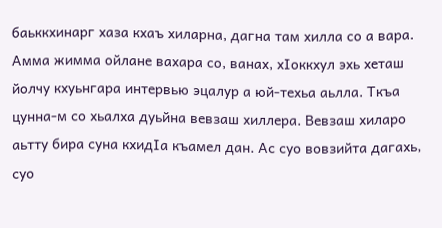баьккхинарг хаза кхаъ хиларна, дагна там хилла со а вара. Амма жимма ойлане вахара со, ванах, хIоккхул эхь хеташ йолчу кхуьнгара интервью эцалур а юй-техьа аьлла. Ткъа цунна-м со хьалха дуьйна вевзаш хиллера. Вевзаш хиларо аьтту бира суна кхидIа къамел дан. Ас суо вовзийта дагахь, суо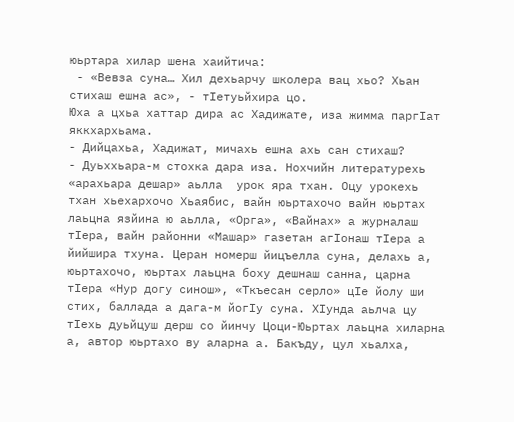юьртара хилар шена хаийтича:
 - «Вевза суна… Хил дехьарчу школера вац хьо? Хьан стихаш ешна ас», - тIетуьйхира цо.
Юха а цхьа хаттар дира ас Хадижате, иза жимма паргIат яккхархьама.
- Дийцахьа, Хадижат, мичахь ешна ахь сан стихаш?
- Дуьххьара-м стохка дара иза. Нохчийн литературехь «арахьара дешар» аьлла  урок яра тхан. Оцу урокехь тхан хьехархочо Хьаябис, вайн юьртахочо вайн юьртах лаьцна язйина ю аьлла, «Орга», «Вайнах» а журналаш тIера, вайн районни «Машар» газетан агIонаш тIера а йийшира тхуна. Церан номерш йицъелла суна, делахь а, юьртахочо, юьртах лаьцна боху дешнаш санна, царна тIера «Нур догу синош», «Ткъесан серло» цIе йолу ши стих, баллада а дага-м йогIу суна. ХIунда аьлча цу тIехь дуьйцуш дерш со йинчу Цоци-Юьртах лаьцна хиларна а, автор юьртахо ву аларна а. Бакъду, цул хьалха,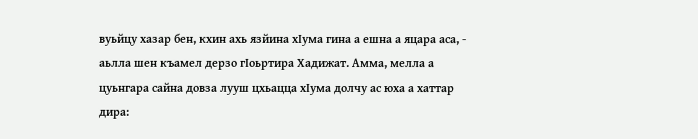вуьйцу хазар бен, кхин ахь язйина хIума гина а ешна а яцара аса, - аьлла шен къамел дерзо гIоьртира Хадижат. Амма, мелла а цуьнгара сайна довза лууш цхьацца хIума долчу ас юха а хаттар дира: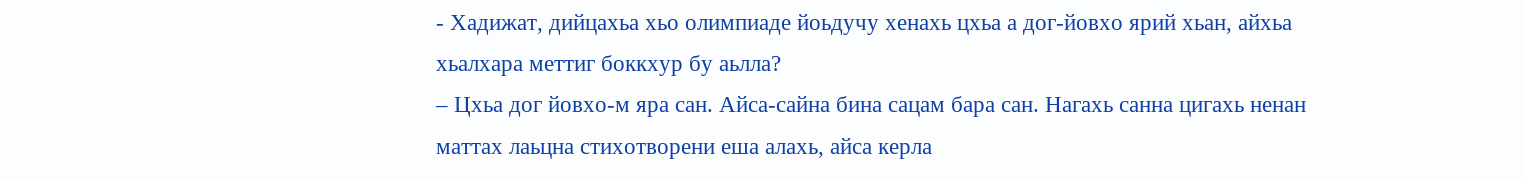- Хадижат, дийцахьа хьо олимпиаде йоьдучу хенахь цхьа а дог-йовхо ярий хьан, айхьа хьалхара меттиг боккхур бу аьлла?
– Цхьа дог йовхо-м яра сан. Айса-сайна бина сацам бара сан. Нагахь санна цигахь ненан маттах лаьцна стихотворени еша алахь, айса керла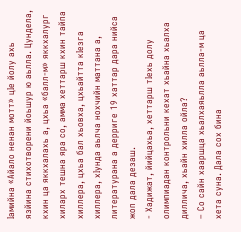Iамийна «Айало ненан мотт» цIе йолу ахь язйина стихотворени йоьшур ю аьлла. Цундела, кхин ца яккхалахь а, цхьа «балл-м» яккхалург хиларх тешна яра со, амма хеттарш кхин тайпа хиллера, цхьа бал хьовха, цхьайтта кIезга хиллера, хIунда аьлча нохчийн маттана а, литературана а дерриге 19 хаттар дара нийса жоп дала дезаш.
- Хадижат, йийцахьа, хеттарш тIехь долу олимпиадан контрольни кехат хьайна хьалха диллича, хьайн хилла ойла?
– Со сайн хааршца хьалхаяьлла аьлла-м ца хета суна. Дала сох бина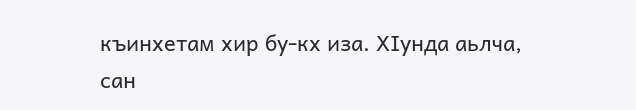къинхетам хир бу-кх иза. ХIунда аьлча, сан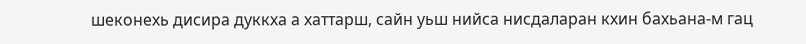шеконехь дисира дуккха а хаттарш, сайн уьш нийса нисдаларан кхин бахьана-м гац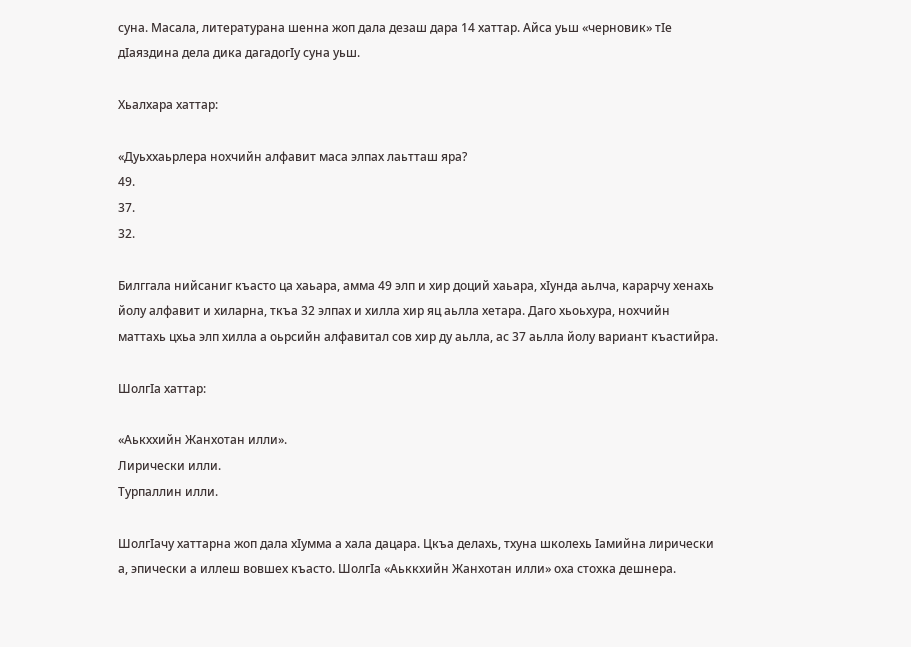суна. Масала, литературана шенна жоп дала дезаш дара 14 хаттар. Айса уьш «черновик» тIе дIаяздина дела дика дагадогIу суна уьш.

Хьалхара хаттар:

«Дуьххаьрлера нохчийн алфавит маса элпах лаьтташ яра?
49.
37.
32.

Билггала нийсаниг къасто ца хаьара, амма 49 элп и хир доций хаьара, хIунда аьлча, карарчу хенахь йолу алфавит и хиларна, ткъа 32 элпах и хилла хир яц аьлла хетара. Даго хьоьхура, нохчийн маттахь цхьа элп хилла а оьрсийн алфавитал сов хир ду аьлла, ас 37 аьлла йолу вариант къастийра.

ШолгIа хаттар:

«Аькххийн Жанхотан илли».
Лирически илли.
Турпаллин илли.

ШолгIачу хаттарна жоп дала хIумма а хала дацара. Цкъа делахь, тхуна школехь Iамийна лирически а, эпически а иллеш вовшех къасто. ШолгIа «Аьккхийн Жанхотан илли» оха стохка дешнера.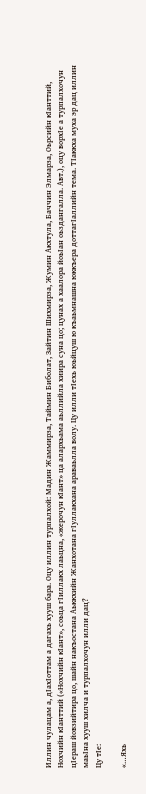Иллин чулацам а, дIахIоттам а дагахь хууш бара. Оцу иллин турпалхой: Мадин Жаммирза, Таймин Биболат, Зайтин Шихмирза, Жумин Акхтула, Баччин Элмарза, Оьрсийн кIанттий, Нохчийн кIанттий («Нохчийн кIант», соьца гIиллакх лаьцна, «жерочун кIант» ца алархьама аьллийла хиира суна цо; цунах а хаалора йоьIан оьздангалла. Авт.), оцу ворхIе а турпалхочун цIераш йовзийтира цо, шайн накъостана Аьккхийн Жанхотана гIуллакхана араваьлла волу. Цу илли тIехь юьйцуш ю къаьмнашна юккъера доттагIаллийн тема. ТIаккха муха эр дац иллин маьIна хууш хилча и турпалхочун илли дац?
Цу тIе:

«…Яхь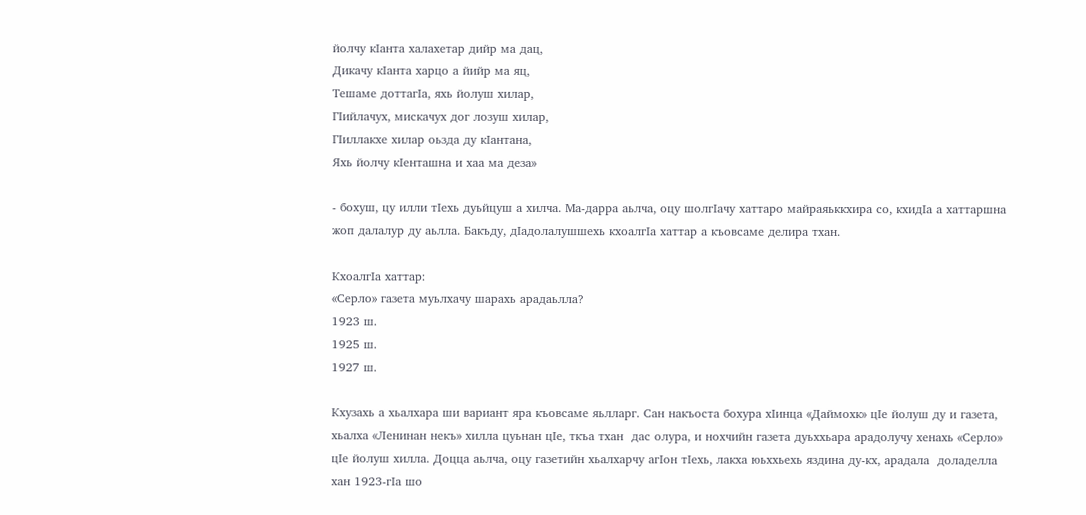йолчу кIанта халахетар дийр ма дац,
Дикачу кIанта харцо а йийр ма яц,
Тешаме доттагIа, яхь йолуш хилар,
ГIийлачух, мискачух дог лозуш хилар,
ГIиллакхе хилар оьзда ду кIантана,
Яхь йолчу кIенташна и хаа ма деза»

- бохуш, цу илли тIехь дуьйцуш а хилча. Ма-дарра аьлча, оцу шолгIачу хаттаро майраяьккхира со, кхидIа а хаттаршна жоп далалур ду аьлла. Бакъду, дIадолалушшехь кхоалгIа хаттар а къовсаме делира тхан.

КхоалгIа хаттар:
«Серло» газета муьлхачу шарахь арадаьлла?
1923 ш.
1925 ш.
1927 ш.

Кхузахь а хьалхара ши вариант яра къовсаме яьлларг. Сан накъоста бохура хIинца «Даймохк» цIе йолуш ду и газета, хьалха «Ленинан некъ» хилла цуьнан цIе, ткъа тхан  дас олура, и нохчийн газета дуьххьара арадолучу хенахь «Серло» цIе йолуш хилла. Доцца аьлча, оцу газетийн хьалхарчу агIон тIехь, лакха юьххьехь яздина ду-кх, арадала  доладелла хан 1923-гIа шо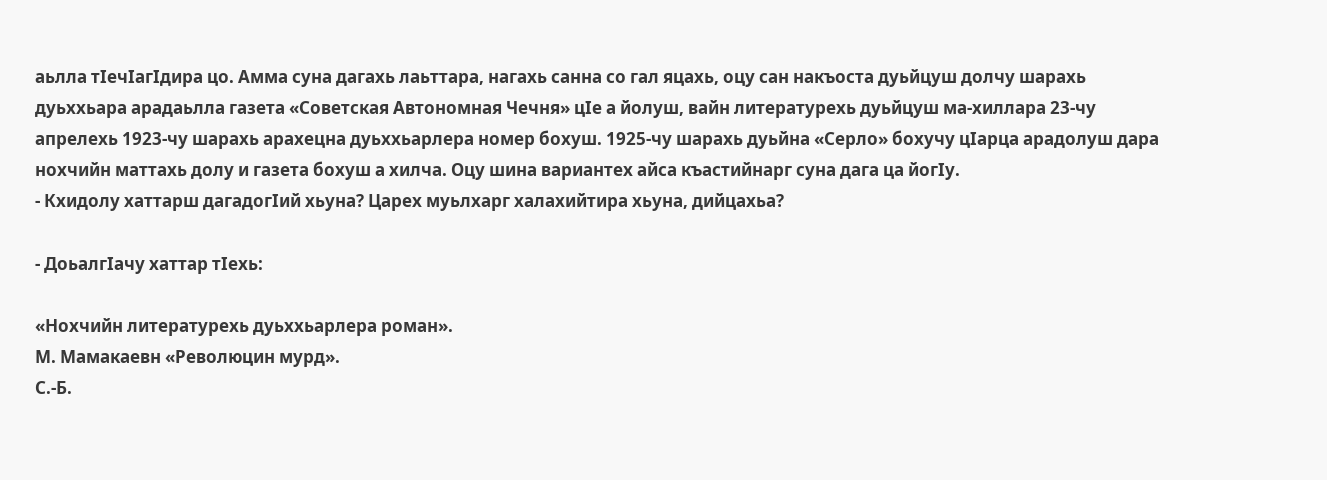аьлла тIечIагIдира цо. Амма суна дагахь лаьттара, нагахь санна со гал яцахь, оцу сан накъоста дуьйцуш долчу шарахь дуьххьара арадаьлла газета «Советская Автономная Чечня» цIе а йолуш, вайн литературехь дуьйцуш ма-хиллара 23-чу апрелехь 1923-чу шарахь арахецна дуьххьарлера номер бохуш. 1925-чу шарахь дуьйна «Серло» бохучу цIарца арадолуш дара нохчийн маттахь долу и газета бохуш а хилча. Оцу шина вариантех айса къастийнарг суна дага ца йогIу.
- Кхидолу хаттарш дагадогIий хьуна? Царех муьлхарг халахийтира хьуна, дийцахьа?

- ДоьалгIачу хаттар тIехь:

«Нохчийн литературехь дуьххьарлера роман».
М. Мамакаевн «Революцин мурд».
С.-Б.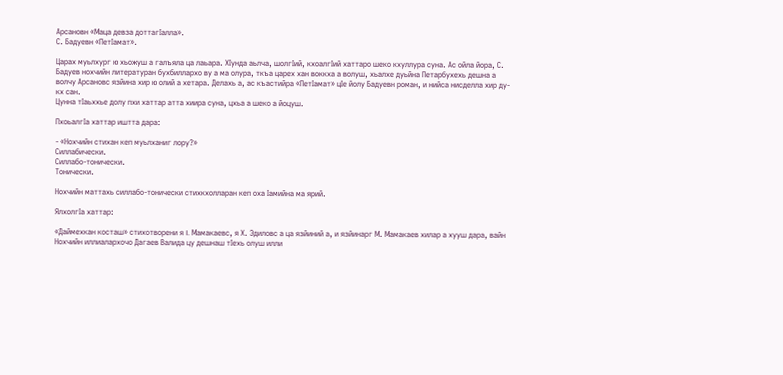Арсановн «Маца девза доттагIалла».
С. Бадуевн «ПетIамат».

Царах муьлхург ю хьожуш а галъяла ца лаьара. ХIунда аьлча, шолгIий, кхоалгIий хаттаро шеко кхуллура суна. Ас ойла йора, С. Бадуев нохчийн литературан бухбиллархо ву а ма олура, ткъа царех хан воккха а волуш, хьалхе дуьйна Петарбухехь дешна а волчу Арсановс язйина хир ю олий а хетара. Делахь а, ас къастийра «ПетIамат» цIе йолу Бадуевн роман, и нийса нисделла хир ду-кх сан.
Цунна тIаьххье долу пхи хаттар атта хиира суна, цхьа а шеко а йоцуш.

ПхоьалгIа хаттар иштта дара:

- «Нохчийн стихан кеп муьлханиг лору?»
Силлабически.
Силлабо-тонически.
Тонически.

Нохчийн маттахь силлабо-тонически стихкхолларан кеп оха Iамийна ма ярий.

ЯлхолгIа хаттар:

«Даймехкан косташ» стихотворени я I. Мамакаевс, я Х. Эдиловс а ца язйиний а, и язйинарг М. Мамакаев хилар а хууш дара, вайн Нохчийн иллиалархочо Дагаев Валида цу дешнаш тIехь олуш илли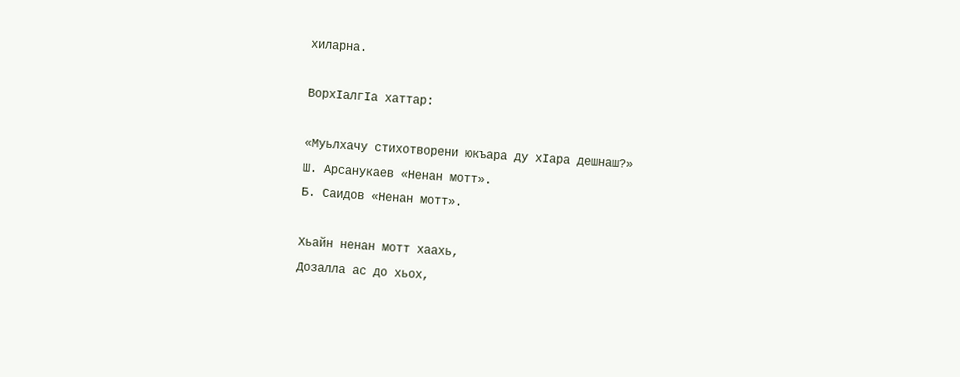хиларна.

ВорхIалгIа хаттар:

«Муьлхачу стихотворени юкъара ду хIара дешнаш?»
Ш. Арсанукаев «Ненан мотт».
Б. Саидов «Ненан мотт».

Хьайн ненан мотт хаахь,
Дозалла ас до хьох,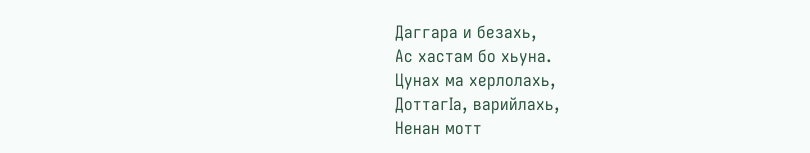Даггара и безахь,
Ас хастам бо хьуна.
Цунах ма херлолахь,
ДоттагIа, варийлахь,
Ненан мотт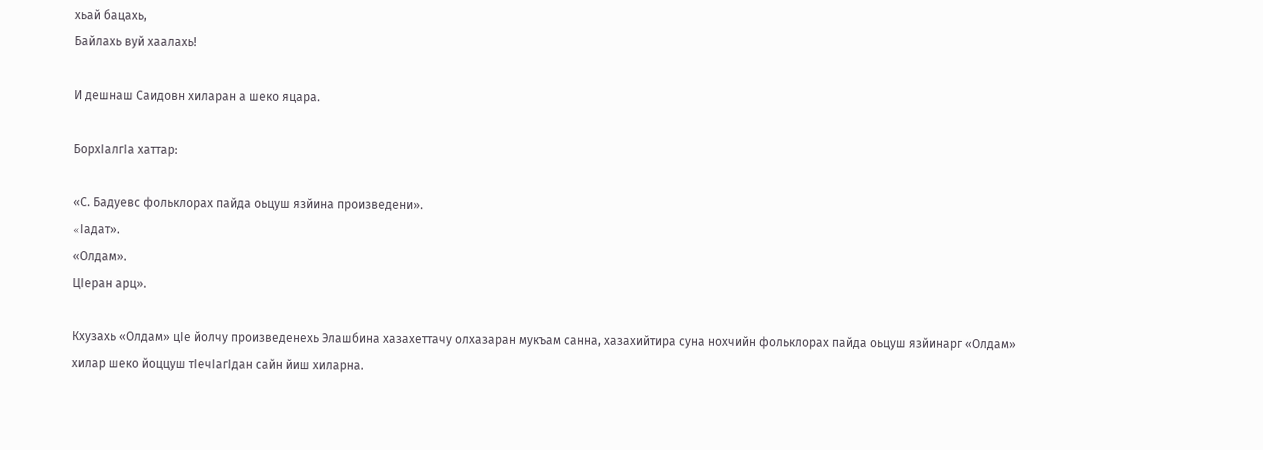хьай бацахь,
Байлахь вуй хаалахь!

И дешнаш Саидовн хиларан а шеко яцара.

БорхIалгIа хаттар:

«С. Бадуевс фольклорах пайда оьцуш язйина произведени».
«Iадат».
«Олдам».
ЦIеран арц».

Кхузахь «Олдам» цIе йолчу произведенехь Элашбина хазахеттачу олхазаран мукъам санна, хазахийтира суна нохчийн фольклорах пайда оьцуш язйинарг «Олдам» хилар шеко йоццуш тIечIагIдан сайн йиш хиларна.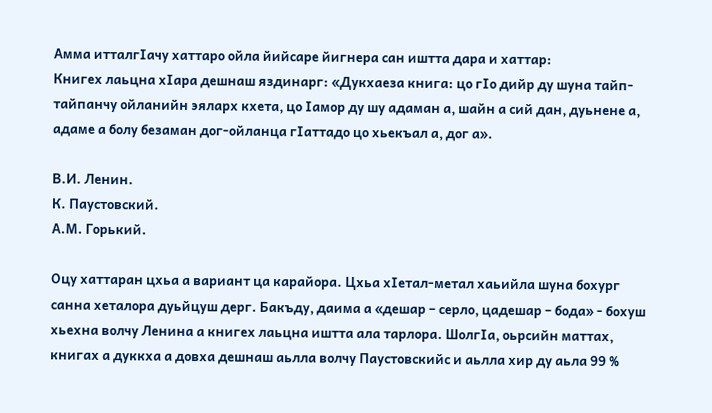Амма итталгIачу хаттаро ойла йийсаре йигнера сан иштта дара и хаттар:
Книгех лаьцна хIара дешнаш яздинарг: «Дукхаеза книга: цо гIо дийр ду шуна тайп-тайпанчу ойланийн эяларх кхета, цо Iамор ду шу адаман а, шайн а сий дан, дуьнене а, адаме а болу безаман дог-ойланца гIаттадо цо хьекъал а, дог а».

В.И. Ленин.
К. Паустовский.
А.М. Горький.

Оцу хаттаран цхьа а вариант ца карайора. Цхьа хIетал-метал хаьийла шуна бохург санна хеталора дуьйцуш дерг. Бакъду, даима а «дешар – серло, цадешар – бода» - бохуш хьехна волчу Ленина а книгех лаьцна иштта ала тарлора. ШолгIа, оьрсийн маттах, книгах а дуккха а довха дешнаш аьлла волчу Паустовскийс и аьлла хир ду аьла 99 %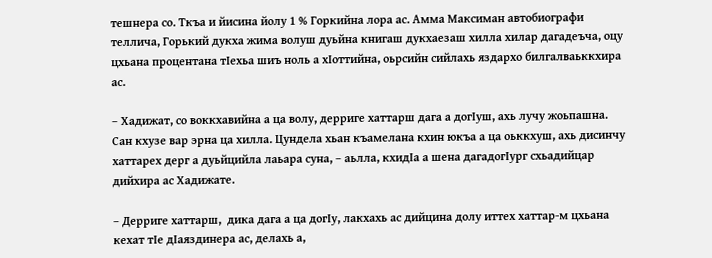тешнера со. Ткъа и йисина йолу 1 % Горкийна лора ас. Амма Максиман автобиографи теллича, Горький дукха жима волуш дуьйна книгаш дукхаезаш хилла хилар дагадеъча, оцу цхьана процентана тIехьа шиъ ноль а хIоттийна, оьрсийн сийлахь яздархо билгалваьккхира ас.

– Хадижат, со воккхавийна а ца волу, дерриге хаттарш дага а догIуш, ахь лучу жоьпашна. Сан кхузе вар эрна ца хилла. Цундела хьан къамелана кхин юкъа а ца оьккхуш, ахь дисинчу хаттарех дерг а дуьйцийла лаьара суна, – аьлла, кхидIа а шена дагадогIург схьадийцар дийхира ас Хадижате.

– Дерриге хаттарш,  дика дага а ца догIу, лакхахь ас дийцина долу иттех хаттар-м цхьана кехат тIе дIаяздинера ас, делахь а,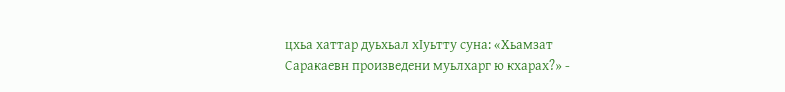цхьа хаттар дуьхьал хIуьтту суна: «Хьамзат Саракаевн произведени муьлхарг ю кхарах?» -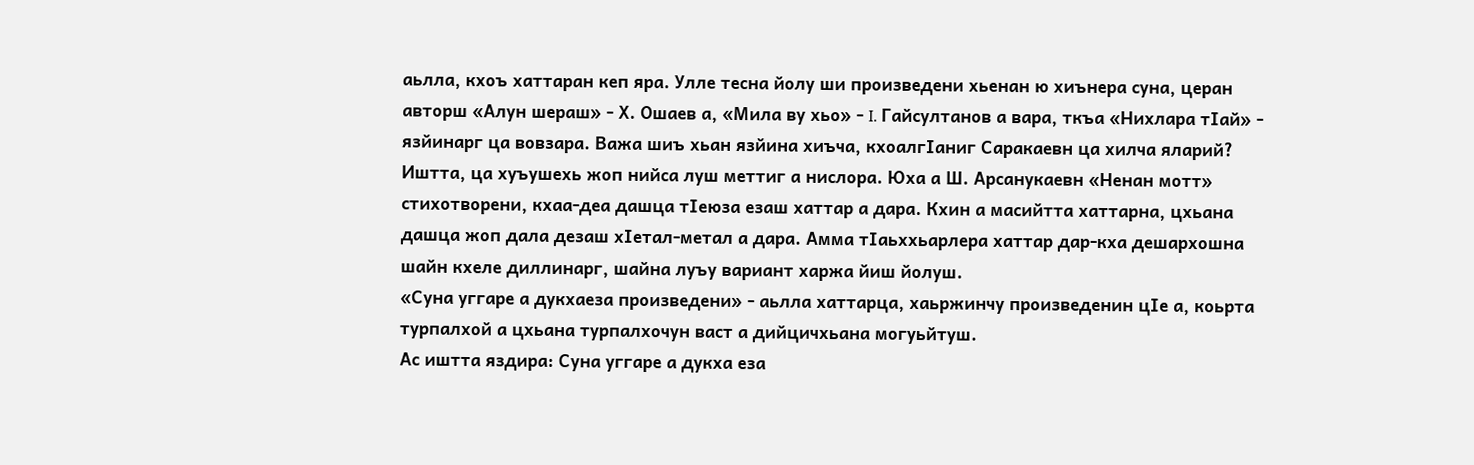аьлла, кхоъ хаттаран кеп яра. Улле тесна йолу ши произведени хьенан ю хиънера суна, церан авторш «Алун шераш» - Х. Ошаев а, «Мила ву хьо» - I. Гайсултанов а вара, ткъа «Нихлара тIай» - язйинарг ца вовзара. Важа шиъ хьан язйина хиъча, кхоалгIаниг Саракаевн ца хилча яларий? Иштта, ца хуъушехь жоп нийса луш меттиг а нислора. Юха а Ш. Арсанукаевн «Ненан мотт» стихотворени, кхаа-деа дашца тIеюза езаш хаттар а дара. Кхин а масийтта хаттарна, цхьана дашца жоп дала дезаш хIетал-метал а дара. Амма тIаьххьарлера хаттар дар-кха дешархошна шайн кхеле диллинарг, шайна луъу вариант харжа йиш йолуш.
«Суна уггаре а дукхаеза произведени» - аьлла хаттарца, хаьржинчу произведенин цIе а, коьрта турпалхой а цхьана турпалхочун васт а дийцичхьана могуьйтуш.
Ас иштта яздира: Суна уггаре а дукха еза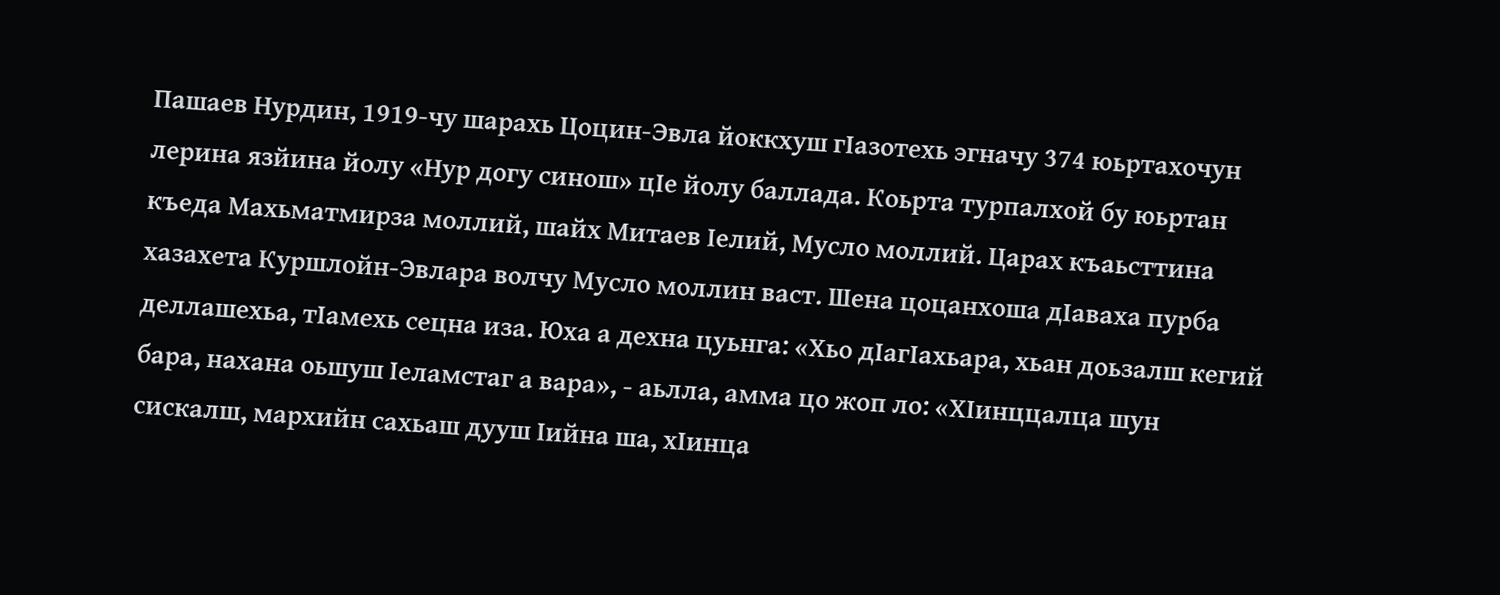Пашаев Нурдин, 1919-чу шарахь Цоцин-Эвла йоккхуш гIазотехь эгначу 374 юьртахочун лерина язйина йолу «Нур догу синош» цIе йолу баллада. Коьрта турпалхой бу юьртан къеда Махьматмирза моллий, шайх Митаев Iелий, Мусло моллий. Царах къаьсттина хазахета Куршлойн-Эвлара волчу Мусло моллин васт. Шена цоцанхоша дIаваха пурба деллашехьа, тIамехь сецна иза. Юха а дехна цуьнга: «Хьо дIагIахьара, хьан доьзалш кегий бара, нахана оьшуш Iеламстаг а вара», - аьлла, амма цо жоп ло: «ХIинццалца шун сискалш, мархийн сахьаш дууш Iийна ша, хIинца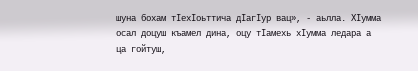шуна бохам тIехIоьттича дIагIур вац», - аьлла. ХIумма осал доцуш къамел дина, оцу тIамехь хIумма ледара а ца гойтуш,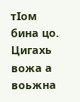тIом бина цо. Цигахь вожа а воьжна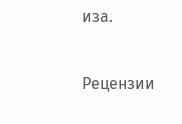иза.


Рецензии